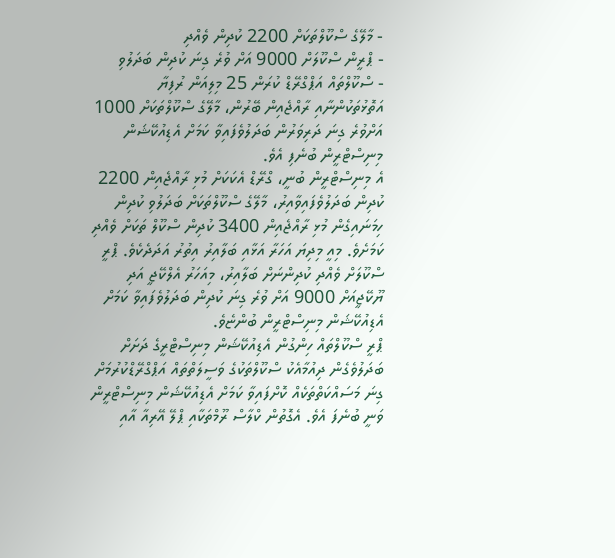- މާލޭގެ ސްކޫލްތަކަށް 2200 ކުދިން ވެއްދި
- ޕްރީން ސްކޫލަށް 9000 އަށް ވުރެ ގިނަ ކުދިން ބަދަލުވި
- ސްކޫލްތައް އަޕްގްރޭޑް ކުރަން 25 މިލިއަން ރުފިޔާ
އަތޮޅުތަކުންނާއި ރާއްޖެއިން ބޭރުން، މާލޭގެ ސްކޫލްތަކަށް 1000 އަށްވުރެ ގިނަ ދަރިވަރުން ބަދަލުވެފައިވާ ކަމަށް އެޑިއުކޭޝަން މިނިސްޓްރީން ބުނެފި އެވެ.
އެ މިނިސްޓްރީން ބުނީ، ގްރޭޑް އެކަކަށް މުޅި ރާއްޖެއިން 2200 ކުދިން ބަދަލުވެފައިވާއިރު، މާލޭގެ ސްކޫލްތަކަށް ބަދަލުވި ކުދިން ހިމަނައިގެން މުޅި ރާއްޖެއިން 3400 ކުދިން ސްކޫލް ތަކަށް ވެއްދި ކަމަށެވެ. މިއީ މިދިޔަ އަހަރާ އަޅާއި ބަލާއިރު އިތުރު އަދަދެކެވެ. ޕްރީ ސްކޫލަށް ވެއްދި ކުދިންނަށް ބަލާއިރު، މިއަހަރު އެލްކޭޖީ އަދި ޔޫކޭޖީއަށް 9000 އަށް ވުރެ ގިނަ ކުދިން ބަދަލުވެފައިވާ ކަމަށް އެޑިއުކޭޝަން މިނިސްޓްރީން ބުންޏެވެ.
ޕްރީ ސްކޫލްތައް ހިންގުން އެޑިއުކޭޝަން މިނިސްޓްރީގެ ދަށަށް ބަދަލުވެގެން ދިއުމާއެކު ސްކޫލްތަކުގެ ވަސީލަތްތައް އަޕްގްރޭޑްކުރުމަށް ގިނަ މަސައްކަތްތަކެއް ކޮށްފައިވާ ކަމަށް އެޑިއުކޭޝަން މިނިސްޓްރީން ވަނީ ބުނެފަ އެވެ. އެގޮތުން ކްލާސް ރޫމްތަކާއި ޕްލޭ އޭރިއާ އާއި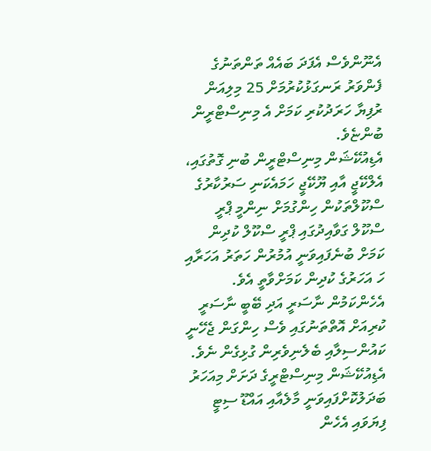އެނޫންވެސް އެފަދަ ބައެއް ތަންތަނުގެ ފެންވަރު ރަނގަޅުކުރުމަށް 25 މިލިއަން ރުފިޔާ ހަރަދުކުރި ކަމަށް އެ މިނިސްޓްރީން ބުންޏެވެ.
އެޑިއުކޭޝަން މިނިސްޓްރީން ބުނި ގޮތުގައި، އެލްކޭޖީ އާއި ޔޫކޭޖީ ހަމައެކަނި ސަރުކާރުގެ ސްކޫލްތަކުން ހިންގުމަށް ނިންމީ ޕްރީ ސްކޫލް ގަވާއިދުގައި ޕްރީ ސްކޫލް ކުދިން ކަމަށް ބުނެފައިވަނީ އުމުރުން ހަތަރު އަހަރާއި ހަ އަހަރުގެ ކުދިން ކަމަށްވާތީ އެވެ. އެހެންކަމުން ނާސަރީ އަދި ބޭބީ ނާސަރީ ކުރިއަށް އޮތްތަނުގައި ވެސް ހިންގަން ޖެހޭނީ ކައުންސިލާއި ބެލެނިވެރިން ގުޅިގެން ނެވެ.
އެޑިއުކޭޝަން މިނިސްޓްރީގެ ދަށަށް މިއަހަރު ބަދަލުކޮށްފައިވަނީ މާލެއާއި އައްޑޫ ސިޓީ ފިޔަވައި އެހެން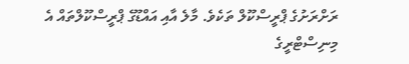ރަށްރަށުގެ ޕްރީސްކޫލް ތަކެވެ. މާލެ އާއި އައްޑޫގެ ޕްރީސްކޫލްތައް އެ މިނިސްޓްރީގެ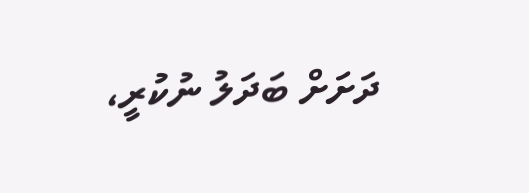ދަށަށް ބަދަލު ނުކުރީ،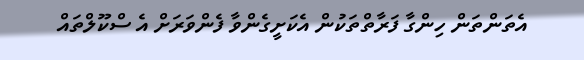އެތަންތަން ހިންގާ ފަރާތްތަކުން އެކަށީގެންވާ ފެންވަރަށް އެ ސްކޫލްތައް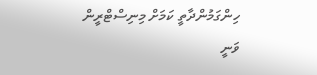ހިންގަމުންދާތީ ކަމަށް މިނިސްޓްރީން ވަނީ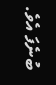ބުނެފަ އެވެ.